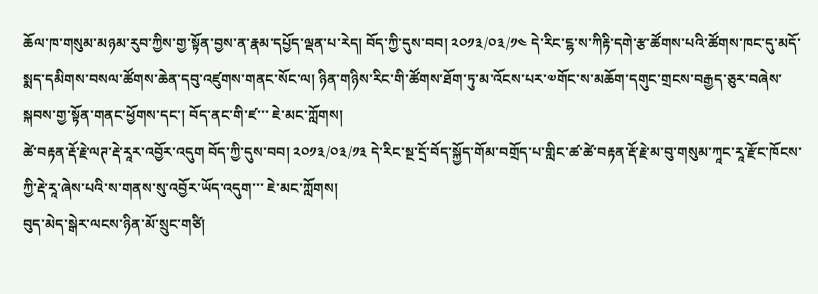ཆོལ་ཁ་གསུམ་མཉམ་རུབ་ཀྱིས་གྱ་སྟོན་བྱས་ན་རྣམ་དཔྱོད་ལྡན་པ་རེད། བོད་ཀྱི་དུས་བབ། ༢༠༡༣/༠༣/༡༤ དེ་རིང་ངྷ་ས་ཀིརྟི་དགེ་རྩ་ཚོགས་པའི་ཚོགས་ཁང་དུ་མདོ་སྨད་དམིགས་བསལ་ཚོགས་ཆེན་དབུ་འཛུགས་གནང་སོང་ལ། ཉིན་གཉིས་རིང་གི་ཚོགས་ཐོག་ཏུ་མ་འོངས་པར་༧གོང་ས་མཆོག་དགུང་གྲངས་བརྒྱད་ཅུར་བཞེས་སྐབས་གྱ་སྟོན་གནང་ཕྱོགས་དང་། བོད་ནང་གི་ཛ་་་ ཇེ་མང་ཀློགས།
ཚེ་བརྟན་རྡོ་རྗེ་ལཊ་རྡེ་རཱར་འབྱོར་འདུག བོད་ཀྱི་དུས་བབ། ༢༠༡༣/༠༣/༡༣ དེ་རིང་སྔ་དྲོ་བོད་སྐྱོད་གོམ་བགྲོད་པ་གླིང་ཚ་ཚེ་བརྟན་རྡོ་རྗེ་མ་བུ་གསུམ་ཀཱང་རཱ་རྫོང་ཁོངས་ཀྱི་རྡེ་རཱ་ཞེས་པའི་ས་གནས་སུ་འབྱོར་ཡོད་འདུག་་་ ཇེ་མང་ཀློགས།
བུད་མེད་སྒེར་ལངས་ཉིན་མོ་སྲུང་གཙི།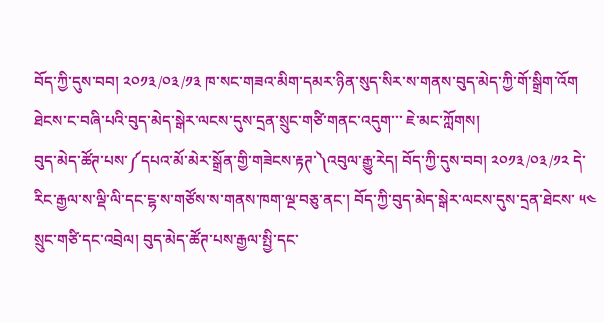བོད་ཀྱི་དུས་བབ། ༢༠༡༣/༠༣/༡༣ ཁ་སང་གཟའ་མིག་དམར་ཉིན་སུད་སིར་ས་གནས་བུད་མེད་ཀྱི་གོ་སྒྲིག་འོག ཐེངས་ང་བཞི་པའི་བུད་མེད་སྒེར་ལངས་དུས་དྲན་སྲུང་གཙི་གནང་འདུག་་་ ཇེ་མང་ཀློགས།
བུད་མེད་ཚོཊ་པས་༼དཔའ་མོ་མེར་སྒྲོན་གྱི་གཟེངས་རྟཊ་༽འབུལ་རྒྱུ་རེད། བོད་ཀྱི་དུས་བབ། ༢༠༡༣/༠༣/༡༢ དེ་རིང་རྒྱལ་ས་ལྡི་ལི་དང་ངྷ་ས་གཙོས་ས་གནས་ཁག་ལྔ་བཅུ་ནང་། བོད་ཀྱི་བུད་མེད་སྒེར་ལངས་དུས་དྲན་ཐེངས་ ༥༤ སྲུང་གཙི་དང་འབྲེལ། བུད་མེད་ཚོཊ་པས་རྒྱལ་སྤྱི་དང་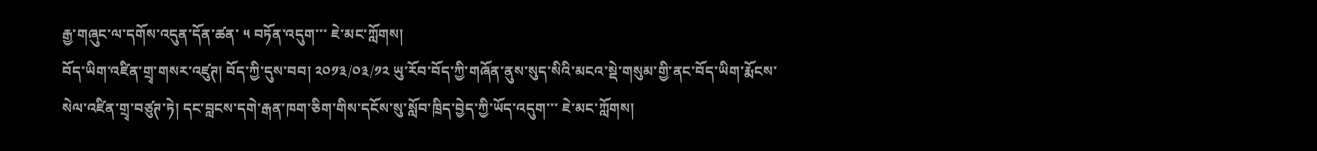རྒྱ་གཞུང་ལ་དགོས་འདུན་དོན་ཚན་ ༥ བཏོན་འདུག་་་ ཇེ་མང་ཀློགས།
བོད་ཡིག་འཛིན་གྲྭ་གསར་འཛུཊ། བོད་ཀྱི་དུས་བབ། ༢༠༡༣/༠༣/༡༢ ཡུ་རོབ་བོད་ཀྱི་གཞོན་ནུས་སུད་སིའི་མངའ་སྡེ་གསུམ་གྱི་ནང་བོད་ཡིག་རྨོངས་སེལ་འཛིན་གྲྭ་བཙུཊ་ཏེ། དང་བླངས་དགེ་རྒན་ཁག་ཅིག་གིས་དངོས་སུ་སློབ་ཁྲིད་བྱེད་ཀྱི་ཡོད་འདུག་་་ ཇེ་མང་ཀློགས།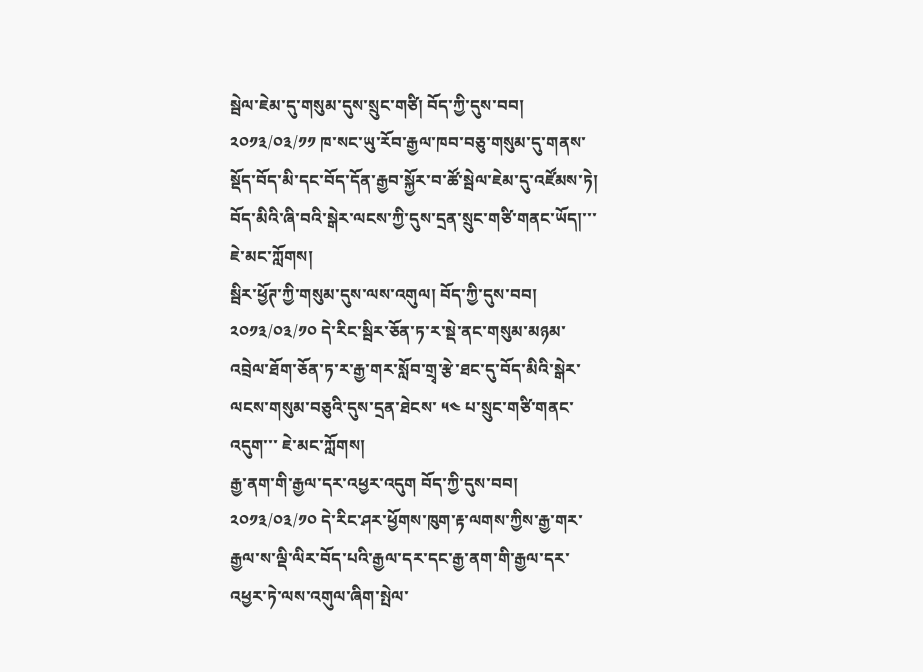སྦེལ་ཇེམ་དུ་གསུམ་དུས་སྲུང་གཙི། བོད་ཀྱི་དུས་བབ། ༢༠༡༣/༠༣/༡༡ ཁ་སང་ཡུ་རོབ་རྒྱལ་ཁབ་བཅུ་གསུམ་དུ་གནས་སྡོད་བོད་མི་དང་བོད་དོན་རྒྱབ་སྐྱོར་བ་ཚོ་སྦེལ་ཇེམ་དུ་འཛོམས་ཏེ། བོད་མིའི་ཞི་བའི་སྒེར་ལངས་ཀྱི་དུས་དྲན་སྲུང་གཙི་གནང་ཡོད།་་་ ཇེ་མང་ཀློགས།
སྦིར་ཕྱོཊ་ཀྱི་གསུམ་དུས་ལས་འགུལ། བོད་ཀྱི་དུས་བབ། ༢༠༡༣/༠༣/༡༠ དེ་རིང་སྦིར་ཅོན་ཏ་ར་སྡེ་ནང་གསུམ་མཉམ་འབྲེལ་ཐོག་ཅོན་ཏ་ར་རྒྱ་གར་སློབ་གྲྭ་རྩེ་ཐང་དུ་བོད་མིའི་སྒེར་ལངས་གསུམ་བཅུའི་དུས་དྲན་ཐེངས་ ༥༤ པ་སྲུང་གཙི་གནང་འདུག་་་ ཇེ་མང་ཀློགས།
རྒྱ་ནག་གི་རྒྱལ་དར་འཕྱར་འདུག བོད་ཀྱི་དུས་བབ། ༢༠༡༣/༠༣/༡༠ དེ་རིང་ཤར་ཕྱོགས་ཁུག་རྟ་ལགས་ཀྱིས་རྒྱ་གར་རྒྱལ་ས་ལྡི་ལིར་བོད་པའི་རྒྱལ་དར་དང་རྒྱ་ནག་གི་རྒྱལ་དར་འཕྱར་ཏེ་ལས་འགུལ་ཞིག་སྤེལ་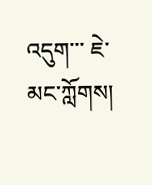འདུག་་་ ཇེ་མང་ཀློགས།